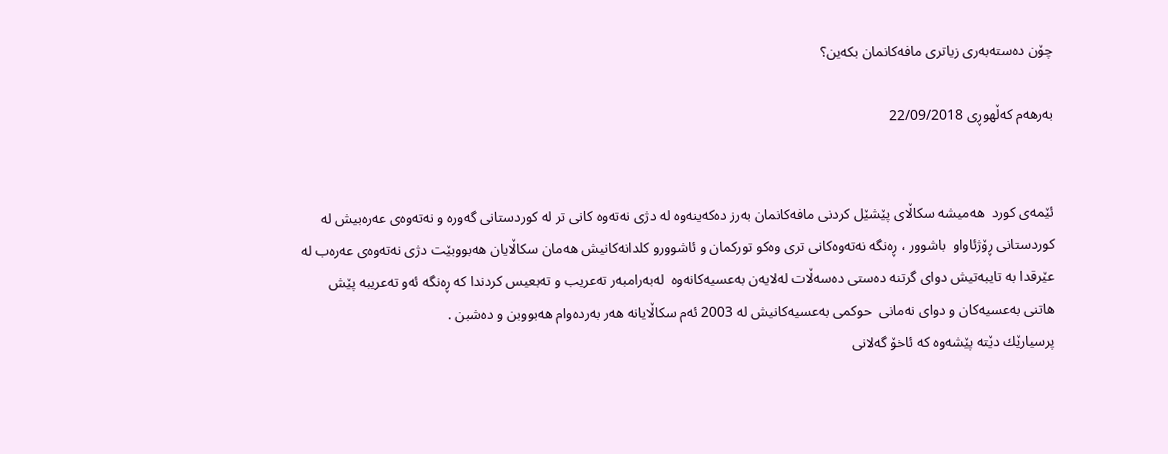چۆن ده‌سته‌به‌ری زیاتری مافه‌كانمان بكەین؟

بەرهەم كەڵهوڕی 22/09/2018


ئێمه‌ی كورد  هه‌میشه‌ سكاڵای پێشێل كردنی مافه‌كانمان به‌رز ده‌كه‌ینه‌وه‌ له‌ دژی نه‌ته‌وه‌ كانی تر له‌ كوردستانی گه‌وره‌ و نه‌ته‌وه‌ی عه‌ره‌بیش له‌ كوردستانی ڕۆژئاواو  باشوور ، ڕه‌نگه‌ نه‌ته‌وه‌كانی تری وه‌كو توركمان و ئاشوورو كلدانه‌كانیش هه‌مان سكاڵایان هه‌بووبێت دژی نه‌ته‌وه‌ی عه‌ره‌ب له‌ عێرقدا به‌ تایبه‌تیش دوای گرتنه‌ ده‌ستی ده‌سه‌ڵات له‌لایه‌ن به‌عسیه‌كانه‌وه‌  له‌به‌رامبه‌ر ته‌عریب و ته‌بعیس كردندا كه‌ ڕه‌نگه‌ ئه‌و ته‌عریبه‌ پێش هاتنی به‌عسیه‌كان و دوای نه‌مانی  حوكمی به‌عسیه‌كانیش له‌ 2003 ئه‌م سكاڵایانه‌ هه‌ر به‌رده‌وام هه‌بووبن و ده‌شبن .
پرسیارێك دێته‌ پێشه‌وه‌ كه‌ ئاخۆ گه‌لانی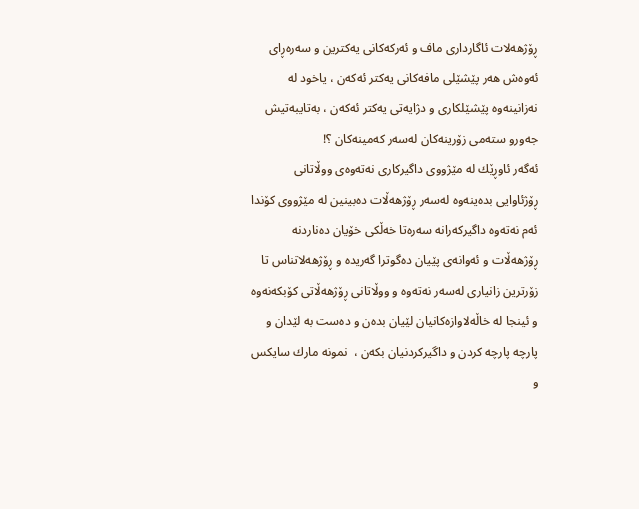ڕۆژهه‌لات ئاگارداری ماف و ئه‌ركه‌كانی یه‌كترین و سه‌ره‌ڕای ئه‌وه‌ش هه‌ر پێشێلی مافه‌كانی یه‌كتر ئه‌كه‌ن ، یاخود له‌ نه‌زانینه‌وه‌ پێشێلكاری و دژایه‌تی یه‌كتر ئه‌كه‌ن ، به‌تایبه‌تیش جه‌ورو سته‌می زۆرینه‌كان له‌سه‌ر كه‌مینه‌كان ؟!
ئه‌گه‌ر ئاوڕێك له‌ مێژووی داگیركاری نه‌ته‌وه‌ی ووڵاتانی  ڕۆژئاوایی بده‌ینه‌وه‌ له‌سه‌ر ڕۆژهه‌ڵات ده‌بینین له‌ مێژووی كۆندا ئه‌م نه‌ته‌وه‌ داگیركه‌رانه‌ سه‌ره‌تا خه‌ڵكی خۆیان ده‌ناردنه‌ ڕۆژهه‌ڵات و ئه‌وانه‌ی پێیان ده‌گوترا گه‌ریده‌ و ڕۆژهه‌لاتناس تا زۆرترین زانیاری له‌سه‌ر نه‌ته‌وه‌ و ووڵاتانی ڕۆژهه‌ڵاتی كۆبكه‌نه‌وه‌ و ئینجا له‌ خاڵه‌لاوازه‌كانیان لێیان بده‌ن و ده‌ست به‌ لێدان و پارچه‌ پارچه‌ كردن و داگیركردنیان بكه‌ن ،  نمونه‌ مارك سایكس و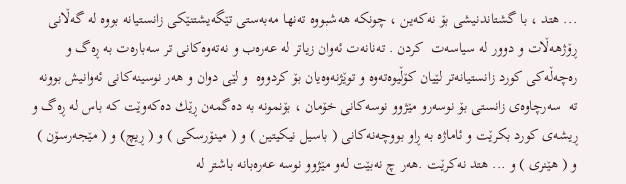... هتد ، با گشتاندنیشی بۆ نه‌كه‌ین ، چونكه‌ هه‌شبووه‌ ته‌نها مه‌به‌ستی تێگه‌یشتنێكی زانستیانه‌ بووه‌ له‌ گه‌ڵانی ڕۆژهه‌ڵات و دوور له‌ سیاسه‌ت  كردن . ته‌نانه‌ت ئه‌وان زیاتر له‌ عه‌ره‌ب و نه‌ته‌وه‌كانی تر سه‌باره‌ت به‌ ڕه‌گ و ره‌چه‌ڵه‌كی كورد زانستیانه‌تر لێیان كۆڵیوه‌ته‌وه‌ و توێژنه‌وه‌یان بۆ كردووه‌  و لێی دوان و هه‌ر نوسینه‌كانی ئه‌وانیش بوونه ته‌ ‌ سه‌رچاوه‌ی زانستی بۆ نوسه‌رو مێژوو نوسه‌كانی خۆمان ، بۆنمونه‌ به‌ ده‌گمه‌ن ڕێك ده‌كه‌وێت كه‌ باس له‌ ڕه‌گ و ڕیشه‌ی كورد بكرێت و ئاماژه‌ به‌ ڕاو بووچه‌نه‌كانی ( باسیل نیكیتین ) و ( مینۆرسكی ) و ( ڕیچ) و ( مێجه‌رسۆن ) و ( هێنری ) و ... هتد نه‌كرێت .هه‌ر چ نه‌بێت له‌و مێژوو نوسه‌ عه‌ره‌بانه‌ باشتر له‌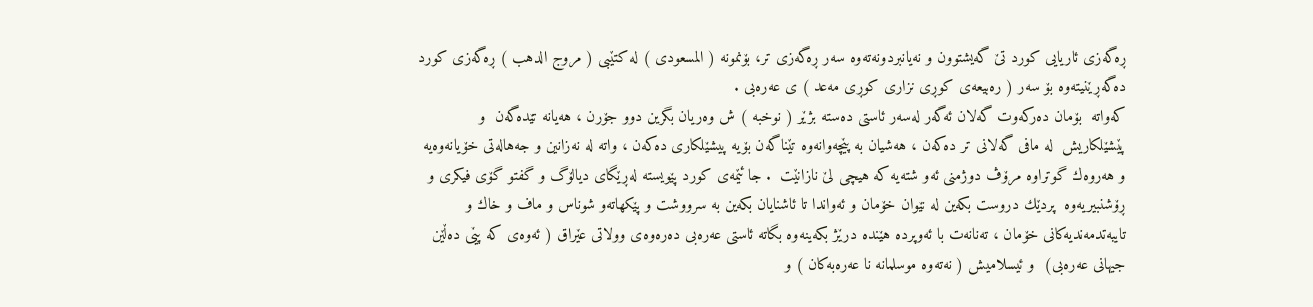ڕه‌گه‌زی ئاریایی كورد تێ گه‌یشتوون و نه‌یانبردونه‌ته‌وه‌ سه‌ر ڕه‌گه‌زی تر، بۆنمونه‌ ( المسعودی ) له‌ كتێبی ( مروج الدهب ) ڕه‌گه‌زی كورد ده‌گه‌ڕێنیته‌وه‌ بۆ سه‌ر ( ره‌بیعه‌ی كوڕی نزاری كوڕی مه‌عد ) ی عه‌ره‌بی .
كه‌واته‌  بۆمان ده‌ركه‌وت گه‌لان ئه‌گه‌ر له‌سه‌ر ئاستی ده‌سته‌ بژێر ( نوخبه‌ ) ش وه‌ریان بگرین دوو جۆرن ، هه‌یانه‌ تێده‌گه‌ن  و پێشێلكاریش  له‌ مافی گه‌لانی تر ده‌كه‌ن ، هه‌شیان به‌ پێچه‌وانه‌وه‌ تێناگه‌ن بۆیه‌ پیشێلكاری ده‌كه‌ن ، واته‌ له‌ نه‌زانین و جه‌هاله‌تی خۆیانه‌وه‌یه‌ و هه‌روه‌ك گوتراوه‌ مرۆڤ دوژمنی ئه‌و شته‌یه‌ كه‌ هیچی لێ نازانێت  . جا ئێمه‌ی كورد پێویسته‌ له‌ڕێگای دیالۆگ و گفتو گۆی فیكری و ڕۆشنبیریه‌وه‌  پردێك دروست بكه‌ین له‌ نێوان خۆمان و ئه‌واندا تا ئاشنایان بكه‌ین به‌ سرووشت و پێكهاته‌و شوناس و ماف و خاك و تایبه‌تدمه‌ندیه‌كانی خۆمان ، ته‌نانه‌ت با ئه‌وپرده‌ هێنده‌ درێژ بكه‌ینه‌وه‌ بگاته‌ ئاستی عه‌ره‌بی ده‌ره‌وه‌ی وولاتی عێراق ( ئه‌وه‌ی كه‌ پێی ده‌ڵێن جیهانی عه‌ره‌بی)  و ئیسلامیش ( نه‌ته‌وه‌ موسلمانه‌ نا عه‌ره‌به‌كان ) و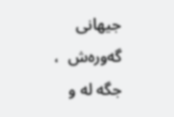جیهانی گه‌وره‌ش  ، جگه‌ له‌ و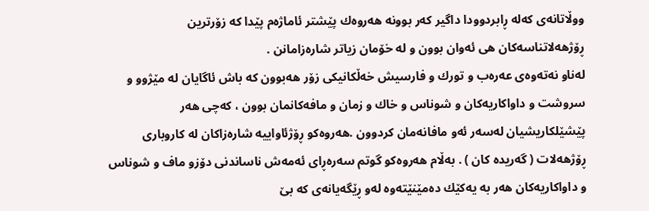ووڵاتانه‌ی كه‌له‌ ڕابردوودا داگیر كه‌ر بوونه‌‌ هه‌روه‌ك پێشتر ئاماژه‌م پێدا كه‌ زۆرترین ڕۆژهه‌لاتناسه‌كان هی ئه‌وان بوون و له‌ خۆمان زیاتر شاره‌زامانن .
له‌ناو نه‌ته‌وه‌ی عه‌ره‌ب و تورك و فارسیش خه‌ڵكانیكی زۆر هه‌بوون كه‌ باش ئاگایان له‌ مێژوو و سروشت و داواكاریه‌كان و شوناس و خاك و زمان و مافه‌كانمان بوون ، كه‌چی هه‌ر پێشێلكاریشیان له‌سه‌ر ئه‌و مافانه‌مان كردوون .هه‌روه‌كو ڕۆژئاواییه‌ شاره‌زاكان له‌ كاروباری ڕۆژهه‌لات ( گه‌ریده‌ كان ) . به‌ڵام هه‌روه‌كو گوتم سه‌ره‌ڕای ئه‌مه‌ش ناساندنی دۆزو ماف و شوناس و داواكاریه‌كان هه‌ر به‌ یه‌كێك ده‌مێنێته‌وه‌ له‌و ڕێگه‌یانه‌ی كه‌ بێ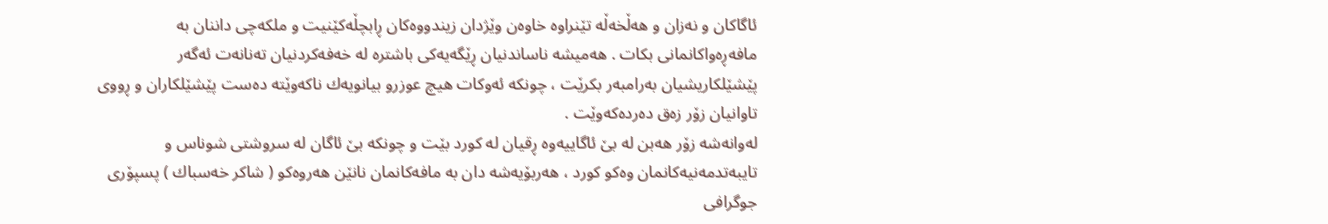ئاگاكان و نه‌زان و هه‌ڵخه‌ڵه‌ تێنراوه‌ خاوه‌ن وێژدان زیندووه‌كان ڕابچڵه‌كێنیت و ملكه‌چی داننان به‌ مافه‌ڕه‌واكانمانی بكات . هه‌میشه‌ ناساندنیان ڕێگه‌یه‌كی باشتره‌ له‌ خه‌فه‌كردنیان ته‌نانه‌ت ئه‌گه‌ر پێشێلكاریشیان به‌رامبه‌ر بكرێت ، چونكه ئه‌وكات هیچ عوزرو بیانویه‌ك ناكه‌وێته‌ ده‌ست پێشێلكاران و ڕووی تاوانیان زۆر زه‌ق ده‌رده‌كه‌وێت .
له‌وانه‌شه‌ زۆر هه‌بن له‌ بێ ئاگاییه‌وه‌ ڕقیان له‌ كورد بێت و چونكه‌ بێ ئاگان له‌ سروشتی شوناس و تایبه‌تدمه‌نیه‌كانمان وه‌كو كورد ، هه‌ربۆیه‌شه‌ دان به‌ مافه‌كانمان نا‌نێن هه‌روه‌كو ( شاكر خه‌سباك ) پسپۆری جوگرافی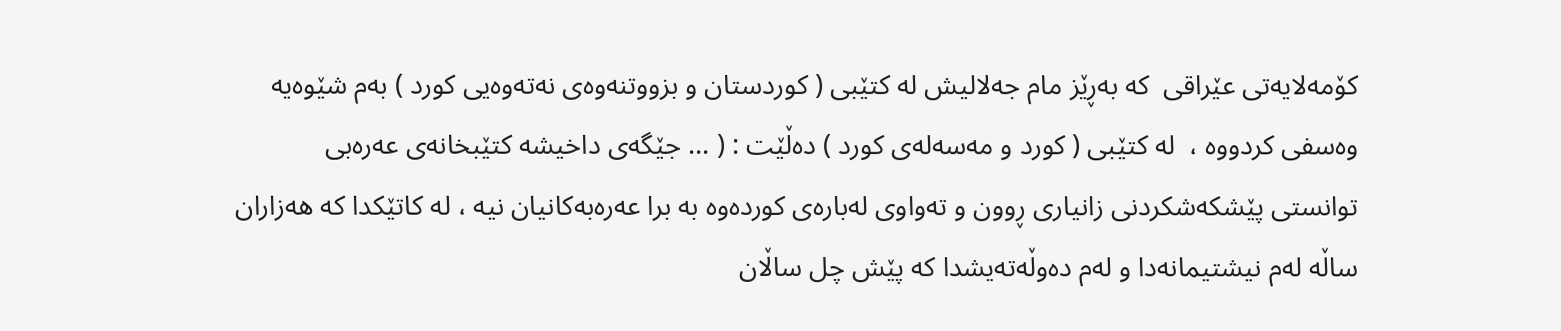كۆمه‌لایه‌تی عێراقی‌  كه‌ به‌ڕێز مام جه‌لالیش له‌ كتێبی ( كوردستان و بزووتنه‌وه‌ی نه‌ته‌وه‌یی كورد ) به‌م شێوه‌یه‌ وه‌سفی كردووه‌ ،  له‌ كتێبی ( كورد و مه‌سه‌له‌ی كورد ) ده‌ڵێت : ( ... جێگه‌ی داخیشه‌ كتێبخانه‌ی عه‌ره‌بی توانستی پێشكه‌شكردنی زانیاری ڕوون و ته‌واوی له‌باره‌ی كورده‌وه‌ به‌ برا عه‌ره‌به‌كانیان نیه‌ ، له‌ كاتێكدا كه‌ هه‌زاران ساڵه‌ له‌م نیشتیمانه‌دا و له‌م ده‌وڵه‌ته‌یشدا كه پێش چل ساڵان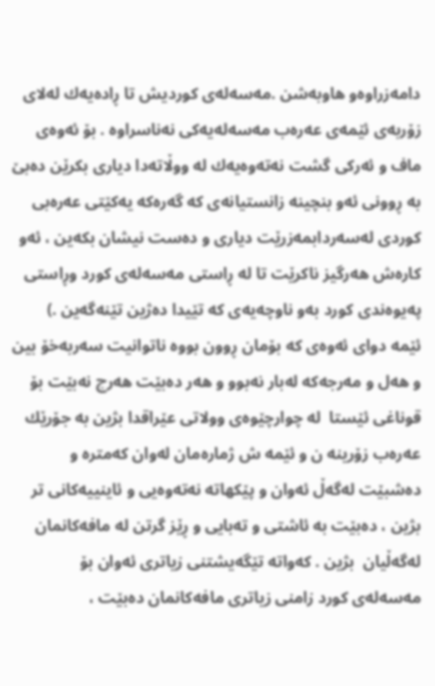دامه‌زراوه‌و هاوبه‌شن .مه‌سه‌له‌ی كوردیش تا ڕاده‌یه‌ك له‌لای زۆربه‌ی ئێمه‌ی عه‌ره‌ب مه‌سه‌له‌یه‌كی نه‌ناسراوه‌ . بۆ ئه‌وه‌ی ماف و ئه‌ركی گشت نه‌ته‌وه‌یه‌ك له‌ ووڵاته‌دا دیاری بكرێن ده‌بێ به‌ ڕوونی ئه‌و بنچینه‌ زانستیانه‌ی كه‌ گه‌ره‌كه‌ یه‌كێتی عه‌ره‌بی كوردی له‌سه‌ردابمه‌زرێت دیاری و ده‌ست نیشان بكه‌ین ، ئه‌و كاره‌ش هه‌رگیز ناكرێت تا له‌ ڕاستی مه‌سه‌له‌ی كورد وڕاستی په‌یوه‌ندی كورد به‌و ناوچه‌یه‌ی كه‌ تێیدا ده‌ژین تێنه‌گه‌ین .)
ئێمه‌ دوای ئه‌وه‌ی كه‌ بۆمان ڕوون بووه‌ ناتوانیت سه‌ربه‌خۆ بین و هه‌ل و مه‌رجه‌كه‌ له‌بار نه‌بوو و هه‌ر ده‌بێت هه‌رچ نه‌بێت بۆ قوناغی ئێستا  له‌ چوارچێوه‌ی وولاتی عێراقدا بژین به‌ جۆرێك عه‌ره‌ب زۆرینه‌ ن و ئێمه‌ ش‌ ژماره‌مان له‌وان كه‌متره‌ و ده‌شبێت له‌گه‌ڵ ئه‌وان و پێكهاته‌ نه‌ته‌وه‌یی و ئاینییه‌كانی تر بژین ، ده‌بێت به‌ ئاشتی و ته‌بایی و ڕێز گرتن له‌ مافه‌كانمان له‌گه‌ڵیان  بژین . كه‌واته‌ تێگه‌یشتنی زیاتری ئه‌وان بۆ مه‌سه‌له‌ی كورد زامنی زیاتری مافه‌كانمان ده‌بێت ،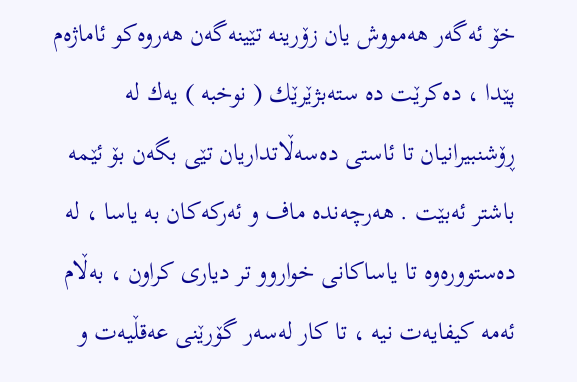خۆ ئه‌گه‌ر هه‌مووش یان زۆرینه‌ تێینه‌گه‌ن هه‌روه‌كو ئاماژه‌م پێدا ، ده‌كرێت ده‌ سته‌بژێرێك ( نوخبه‌ ) یه‌ك له‌ ڕۆشنبیرانیان تا ئاستی ده‌سه‌ڵاتداریان تێی بگه‌ن بۆ ئێمه‌ باشتر ئه‌بێت . هه‌رچه‌نده‌ ماف و ئه‌ركه‌كان به‌ یاسا ، له‌ ده‌ستووره‌وه‌ تا یاساكانی خواروو تر دیاری كراون ، به‌ڵام ئه‌مه‌ كیفایه‌ت نیه‌ ، تا كار له‌سه‌ر گۆرێنی عه‌قڵیه‌ت و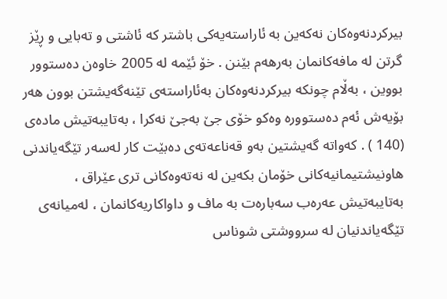بیركردنه‌وه‌كان نه‌كه‌ین به‌ ئاراسته‌یه‌كی باشتر كه‌ ئاشتی و ته‌بایی و ڕێز گرتن له‌ مافه‌كانمان به‌رهه‌م بێنن . خۆ ئێمه‌ له‌ 2005 خاوه‌ن ده‌ستوور بووین ، به‌ڵام چونكه‌ بیركردنه‌وه‌كان به‌ئاراسته‌ی تێنه‌گه‌یشتن بوون هه‌ر بۆیه‌ش ئه‌م ده‌ستووره‌ وه‌كو خۆی جێ به‌جێ نه‌كرا ، به‌تایبه‌تیش ماده‌ی (140 ) . كه‌واته‌ گه‌یشتین به‌و قه‌ناعه‌ته‌ی ده‌بێت كار له‌سه‌ر تێگه‌یاندنی هاونیشتیمانیه‌كانی خۆمان بكه‌ین له‌ نه‌ته‌وه‌كانی تری عێراق ، به‌تایبه‌تیش عه‌ره‌ب سه‌باره‌ت به‌ ماف و داواكاریه‌كانمان ، له‌میانه‌ی تێگه‌یاندنیان له‌ سرووشتی شو‌ناس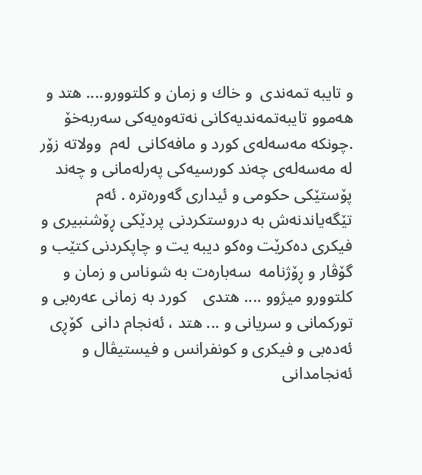و تایبه‌ تمه‌ندی  و خاك و زمان و كلتوورو.... هتد و هه‌موو تایبه‌تمه‌ندیه‌كانی نه‌ته‌وه‌یه‌كی سه‌ربه‌خۆ .چونكه‌ مه‌سه‌له‌ی كورد و مافه‌كانی  له‌م  وولاته‌ زۆر له‌ مه‌سه‌له‌ی چه‌ند كورسیه‌كی په‌رله‌مانی و چه‌ند پۆستێكی حكومی و ئیداری گه‌وره‌تره‌ . ئه‌م تێگه‌یاندنه‌ش به‌ دروستكردنی پردێكی ڕۆشنبیری و فیكری ده‌كرێت وه‌كو دیبه‌ یت و چاپكردنی كتێب و گۆڤار و ڕۆژنامه‌  سه‌باره‌ت به‌ شوناس و زمان و كلتوورو میژوو .... هتدی    كورد به‌ زمانی عه‌ره‌بی و توركمانی و سریانی و ... هتد ، ئه‌نجام دانی  كۆڕی ئه‌ده‌بی و فیكری و كونفرانس و فیستیڤال و  ئه‌نجامدانی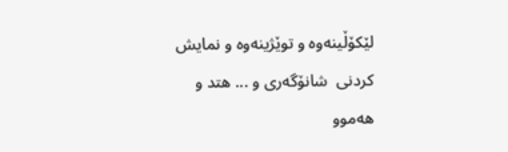لێكۆڵینه‌وه‌ و توێژینه‌وه‌ و نمایش كردنی  شانۆگه‌ری و ... هتد و هه‌موو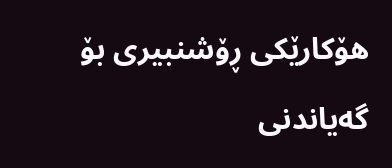هۆكارێكی ڕۆشنبیری بۆ گه‌یاندنی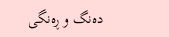ده‌نگ و ڕه‌نگی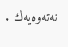نه‌ته‌وه‌یه‌ك .